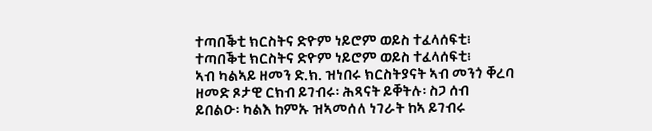ተጣበቕቲ ክርስትና ድዮም ነይሮም ወይስ ተፈላሰፍቲ፧
ተጣበቕቲ ክርስትና ድዮም ነይሮም ወይስ ተፈላሰፍቲ፧
ኣብ ካልኣይ ዘመን ድ.ክ. ዝነበሩ ክርስትያናት ኣብ መንጎ ቐረባ ዘመድ ጾታዊ ርክብ ይገብሩ፡ ሕጻናት ይቐትሉ፡ ስጋ ሰብ ይበልዑ፡ ካልእ ከምኡ ዝኣመሰለ ነገራት ከኣ ይገብሩ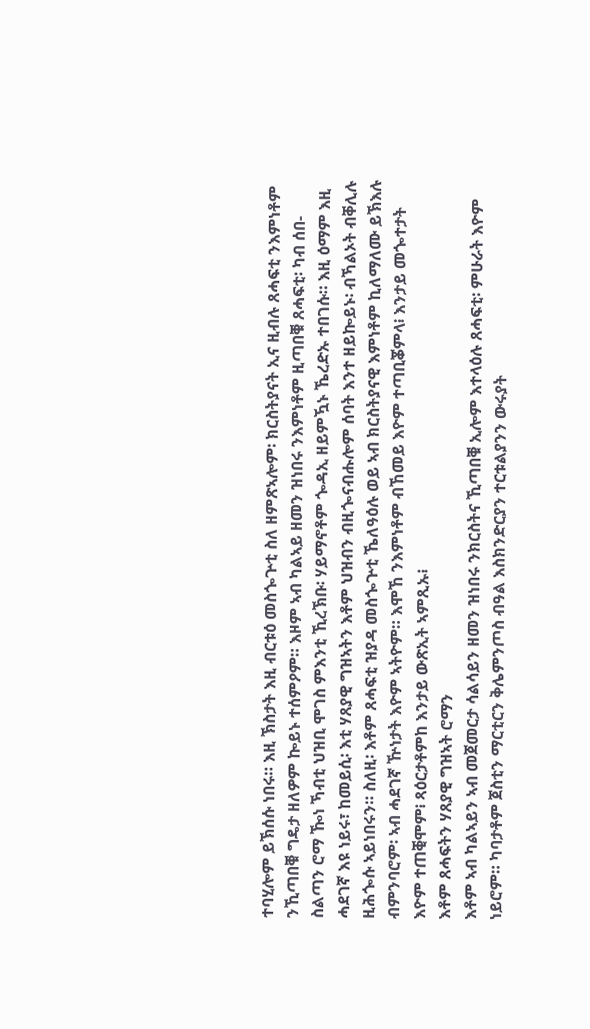ተባሂሎም ይኽሰሱ ነበሩ። እዚ ኽስታት እዚ ብርቱዕ መስጐጕቲ ስለ ዘምጽኣሎም፡ ክርስትያናት ኢና ዚብሉ ጸሓፍቲ ንእምነቶም ንኺጣበቑ ግዴታ ዘለዎም ኰይኑ ተሰምዖም። እዞም ኣብ ካልኣይ ዘመን ዝነበሩ ንእምነቶም ዚጣበቑ ጸሓፍቲ፡ ካብ ሰበ-ስልጣን ሮማ ዀነ ኻብቲ ህዝቢ ሞገስ ምእንቲ ኺረኽቡ፡ ሃይማኖቶም ጐዳኢ ዘይምዃኑ ኼረድኡ ተበገሱ። እዚ ዕማም እዚ ሓደገኛ እዩ ነይሩ፣ ከመይሲ፡ እቲ ሃጸያዊ ግዝኣትን እቶም ህዝብን ብዚጐናብሑሎም ሰባት እንተ ዘይኰይኑ፡ ብኻልኦት ብቐሊሉ ዚሕጐሱ ኣይነበሩን። ስለዚ፡ እቶም ጸሓፍቲ ዝያዳ መስጐጕቲ ኼለዓዕሉ ወይ ኣብ ክርስትያናዊ እምነቶም ኪለማለሙ ይኽእሉ ብምንባሮም፡ ኣብ ሓደገኛ ዅነታት እዮም ኣትዮም። እሞኸ ንእምነቶም ብኸመይ እዮም ተጣቢቖምላ፧ እንታይ መጐተታት እዮም ተጠቒሞም፧ ጻዕርታቶምከ እንታይ ውጽኢት ኣምጺኡ፧
እቶም ጸሓፍትን ሃጸያዊ ግዝኣት ሮማን
እቶም ኣብ ካልኣይን ኣብ መጀመርታ ሳልሳይን ዘመን ዝነበሩ ንክርስትና ኺጣበቑ ኢሎም እተላዕሉ ጸሓፍቲ፡ ምሁራት እዮም ነይሮም። ካባታቶም ጀስቲን ማርቲርን ቅሌምንጦስ ብዓል እስክንድርያን ተርቱልያንን ውሩያት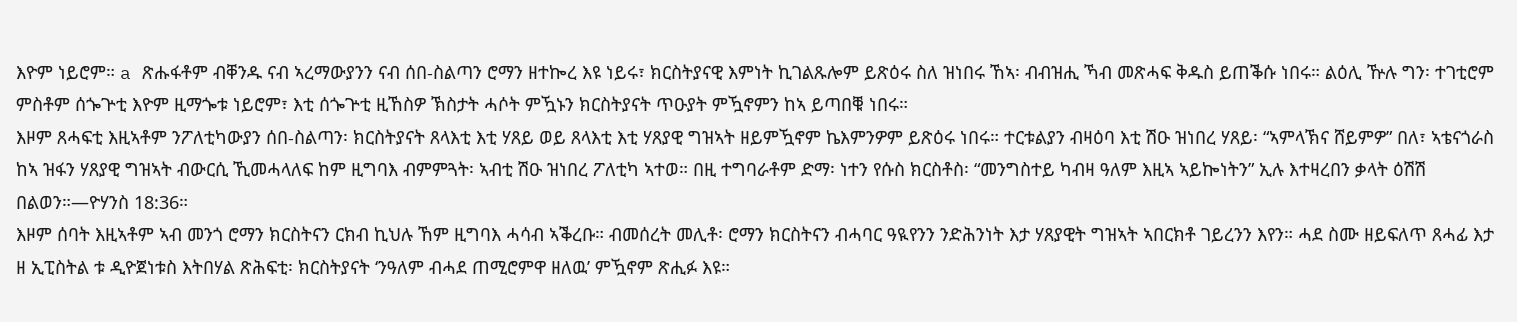እዮም ነይሮም። a ጽሑፋቶም ብቐንዱ ናብ ኣረማውያንን ናብ ሰበ-ስልጣን ሮማን ዘተኰረ እዩ ነይሩ፣ ክርስትያናዊ እምነት ኪገልጹሎም ይጽዕሩ ስለ ዝነበሩ ኸኣ፡ ብብዝሒ ኻብ መጽሓፍ ቅዱስ ይጠቕሱ ነበሩ። ልዕሊ ዅሉ ግን፡ ተገቲሮም ምስቶም ሰጐጕቲ እዮም ዚማጐቱ ነይሮም፣ እቲ ሰጐጕቲ ዚኸስዎ ኽስታት ሓሶት ምዃኑን ክርስትያናት ጥዑያት ምዃኖምን ከኣ ይጣበቑ ነበሩ።
እዞም ጸሓፍቲ እዚኣቶም ንፖለቲካውያን ሰበ-ስልጣን፡ ክርስትያናት ጸላእቲ እቲ ሃጸይ ወይ ጸላእቲ እቲ ሃጸያዊ ግዝኣት ዘይምዃኖም ኬእምንዎም ይጽዕሩ ነበሩ። ተርቱልያን ብዛዕባ እቲ ሽዑ ዝነበረ ሃጸይ፡ “ኣምላኽና ሸይምዎ” በለ፣ ኣቴናጎራስ ከኣ ዝፋን ሃጸያዊ ግዝኣት ብውርሲ ኺመሓላለፍ ከም ዚግባእ ብምምጓት፡ ኣብቲ ሽዑ ዝነበረ ፖለቲካ ኣተወ። በዚ ተግባራቶም ድማ፡ ነተን የሱስ ክርስቶስ፡ “መንግስተይ ካብዛ ዓለም እዚኣ ኣይኰነትን” ኢሉ እተዛረበን ቃላት ዕሽሽ በልወን።—ዮሃንስ 18:36።
እዞም ሰባት እዚኣቶም ኣብ መንጎ ሮማን ክርስትናን ርክብ ኪህሉ ኸም ዚግባእ ሓሳብ ኣቕረቡ። ብመሰረት መሊቶ፡ ሮማን ክርስትናን ብሓባር ዓዪየንን ንድሕንነት እታ ሃጸያዊት ግዝኣት ኣበርክቶ ገይረንን እየን። ሓደ ስሙ ዘይፍለጥ ጸሓፊ እታ ዘ ኢፒስትል ቱ ዲዮጀነቱስ እትበሃል ጽሕፍቲ፡ ክርስትያናት ‘ንዓለም ብሓደ ጠሚሮምዋ ዘለዉ’ ምዃኖም ጽሒፉ እዩ።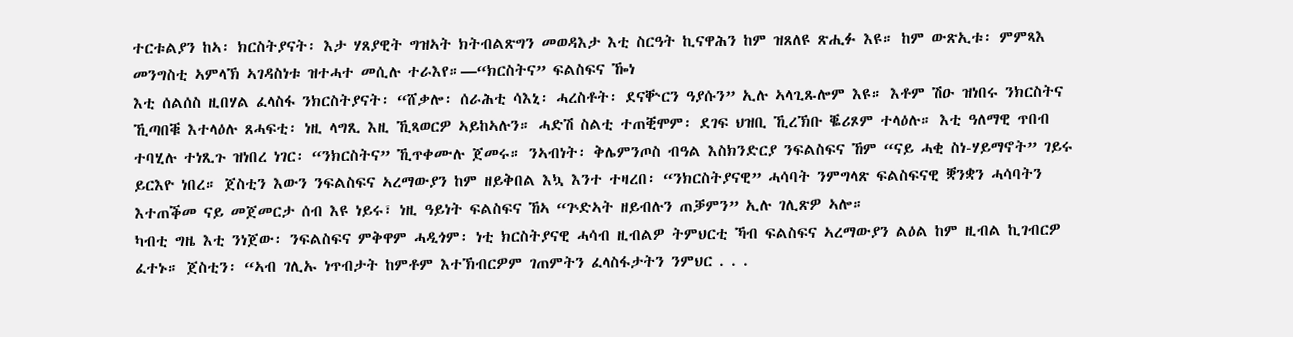ተርቱልያን ከኣ፡ ክርስትያናት፡ እታ ሃጸያዊት ግዝኣት ክትብልጽግን መወዳእታ እቲ ስርዓት ኪናዋሕን ከም ዝጸለዩ ጽሒፉ እዩ። ከም ውጽኢቱ፡ ምምጻእ መንግስቲ ኣምላኽ ኣገዳስነቱ ዝተሓተ መሲሉ ተራእየ።—“ክርስትና” ፍልስፍና ዀነ
እቲ ሰልሰስ ዚበሃል ፈላስፋ ንክርስትያናት፡ “ሸቃሎ፡ ሰራሕቲ ሳእኒ፡ ሓረስቶት፡ ደናቝርን ዓያሱን” ኢሉ ኣላጊጹሎም እዩ። እቶም ሽዑ ዝነበሩ ንክርስትና ኺጣበቑ እተላዕሉ ጸሓፍቲ፡ ነዚ ላግጺ እዚ ኺጻወርዎ ኣይከኣሉን። ሓድሽ ስልቲ ተጠቒሞም፡ ደገፍ ህዝቢ ኺረኽቡ ቘሪጾም ተላዕሉ። እቲ ዓለማዊ ጥበብ ተባሂሉ ተነጺጉ ዝነበረ ነገር፡ “ንክርስትና” ኺጥቀሙሉ ጀመሩ። ንኣብነት፡ ቅሌምንጦስ ብዓል እስክንድርያ ንፍልስፍና ኸም “ናይ ሓቂ ስነ-ሃይማኖት” ገይሩ ይርእዮ ነበረ። ጀስቲን እውን ንፍልስፍና ኣረማውያን ከም ዘይቅበል እኳ እንተ ተዛረበ፡ “ንክርስትያናዊ” ሓሳባት ንምግላጽ ፍልስፍናዊ ቛንቋን ሓሳባትን እተጠቕመ ናይ መጀመርታ ሰብ እዩ ነይሩ፣ ነዚ ዓይነት ፍልስፍና ኸኣ “ጕድኣት ዘይብሉን ጠቓምን” ኢሉ ገሊጽዎ ኣሎ።
ካብቲ ግዜ እቲ ንነጀው፡ ንፍልስፍና ምቅዋም ሓዲጎም፡ ነቲ ክርስትያናዊ ሓሳብ ዚብልዎ ትምህርቲ ኻብ ፍልስፍና ኣረማውያን ልዕል ከም ዚብል ኪገብርዎ ፈተኑ። ጀስቲን፡ “ኣብ ገሊኡ ነጥብታት ከምቶም እተኽብርዎም ገጠምትን ፈላስፋታትን ንምህር . . .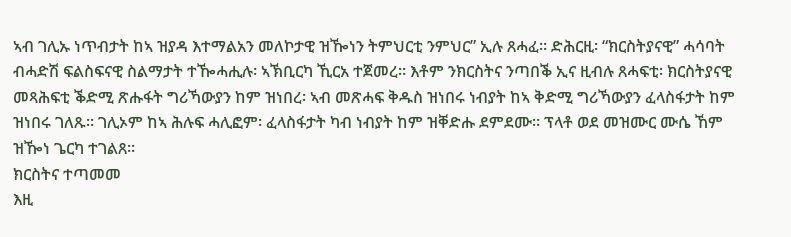ኣብ ገሊኡ ነጥብታት ከኣ ዝያዳ እተማልአን መለኮታዊ ዝዀነን ትምህርቲ ንምህር” ኢሉ ጸሓፈ። ድሕርዚ፡ “ክርስትያናዊ” ሓሳባት ብሓድሽ ፍልስፍናዊ ስልማታት ተዀሓሒሉ፡ ኣኽቢርካ ኺርአ ተጀመረ። እቶም ንክርስትና ንጣበቕ ኢና ዚብሉ ጸሓፍቲ፡ ክርስትያናዊ መጻሕፍቲ ቕድሚ ጽሑፋት ግሪኻውያን ከም ዝነበረ፡ ኣብ መጽሓፍ ቅዱስ ዝነበሩ ነብያት ከኣ ቅድሚ ግሪኻውያን ፈላስፋታት ከም ዝነበሩ ገለጹ። ገሊኦም ከኣ ሕሉፍ ሓሊፎም፡ ፈላስፋታት ካብ ነብያት ከም ዝቐድሑ ደምደሙ። ፕላቶ ወደ መዝሙር ሙሴ ኸም ዝዀነ ጌርካ ተገልጸ።
ክርስትና ተጣመመ
እዚ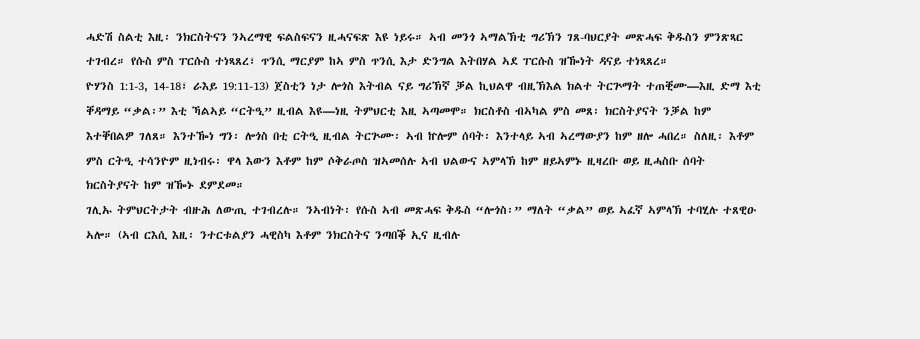ሓድሽ ስልቲ እዚ፡ ንክርስትናን ንኣረማዊ ፍልስፍናን ዚሓናፍጽ እዩ ነይሩ። ኣብ መንጎ ኣማልኽቲ ግሪኽን ገጸ-ባህርያት መጽሓፍ ቅዱስን ምንጽጻር ተገብረ። የሱስ ምስ ፐርሱስ ተነጻጸረ፣ ጥንሲ ማርያም ከኣ ምስ ጥንሲ እታ ድንግል እትበሃል ኣደ ፐርሱስ ዝዀነት ዳናይ ተነጻጸረ።
ዮሃንስ 1:1-3, 14-18፣ ራእይ 19:11-13) ጀስቲን ነታ ሎጎስ እትብል ናይ ግሪኽኛ ቓል ኪህልዋ ብዚኽእል ክልተ ትርጕማት ተጠቒሙ—እዚ ድማ እቲ ቐዳማይ “ቃል፡” እቲ ኻልኣይ “ርትዒ” ዚብል እዩ—ነዚ ትምህርቲ እዚ ኣጣመሞ። ክርስቶስ ብኣካል ምስ መጸ፡ ክርስትያናት ንቓል ከም እተቐበልዎ ገለጸ። እንተዀነ ግን፡ ሎጎስ በቲ ርትዒ ዚብል ትርጕሙ፡ ኣብ ኵሎም ሰባት፡ እንተላይ ኣብ ኣረማውያን ከም ዘሎ ሓበረ። ስለዚ፡ እቶም ምስ ርትዒ ተሳንዮም ዚነብሩ፡ ዋላ እውን እቶም ከም ሶቅራጦስ ዝኣመሰሉ ኣብ ህልውና ኣምላኽ ከም ዘይኣምኑ ዚዛረቡ ወይ ዚሓስቡ ሰባት ክርስትያናት ከም ዝዀኑ ደምደመ።
ገሊኡ ትምህርትታት ብዙሕ ለውጢ ተገብረሉ። ንኣብነት፡ የሱስ ኣብ መጽሓፍ ቅዱስ “ሎጎስ፡” ማለት “ቃል” ወይ ኣፈኛ ኣምላኽ ተባሂሉ ተጸዊዑ ኣሎ። (ኣብ ርእሲ እዚ፡ ንተርቱልያን ሓዊስካ እቶም ንክርስትና ንጣበቕ ኢና ዚብሉ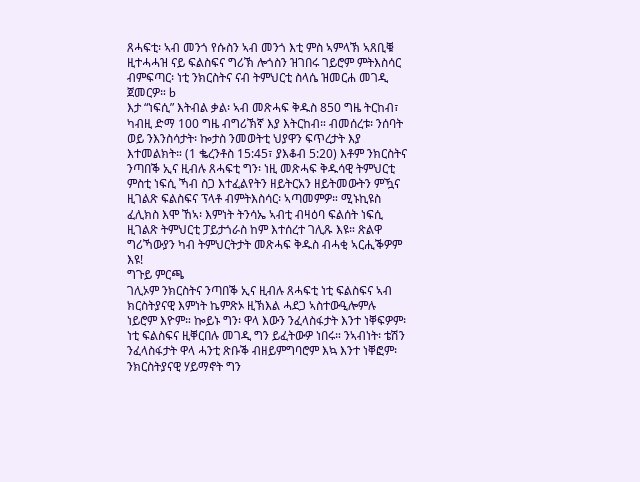ጸሓፍቲ፡ ኣብ መንጎ የሱስን ኣብ መንጎ እቲ ምስ ኣምላኽ ኣጸቢቑ ዚተሓሓዝ ናይ ፍልስፍና ግሪኽ ሎጎስን ዝገበሩ ገይሮም ምትእስሳር ብምፍጣር፡ ነቲ ንክርስትና ናብ ትምህርቲ ስላሴ ዝመርሐ መገዲ ጀመርዎ። b
እታ “ነፍሲ” እትብል ቃል፡ ኣብ መጽሓፍ ቅዱስ 850 ግዜ ትርከብ፣ ካብዚ ድማ 100 ግዜ ብግሪኽኛ እያ እትርከብ። ብመሰረቱ፡ ንሰባት ወይ ንእንስሳታት፡ ኰታስ ንመወትቲ ህያዋን ፍጥረታት እያ እተመልክት። (1 ቈረንቶስ 15:45፣ ያእቆብ 5:20) እቶም ንክርስትና ንጣበቕ ኢና ዚብሉ ጸሓፍቲ ግን፡ ነዚ መጽሓፍ ቅዱሳዊ ትምህርቲ ምስቲ ነፍሲ ኻብ ስጋ እተፈልየትን ዘይትርአን ዘይትመውትን ምዃና ዚገልጽ ፍልስፍና ፕላቶ ብምትእስሳር፡ ኣጣመምዎ። ሚኑኪዩስ ፈሊክስ እሞ ኸኣ፡ እምነት ትንሳኤ ኣብቲ ብዛዕባ ፍልሰት ነፍሲ ዚገልጽ ትምህርቲ ፓይታጎራስ ከም እተሰረተ ገሊጹ እዩ። ጽልዋ ግሪኻውያን ካብ ትምህርትታት መጽሓፍ ቅዱስ ብሓቂ ኣርሒቕዎም እዩ!
ግጉይ ምርጫ
ገሊኦም ንክርስትና ንጣበቕ ኢና ዚብሉ ጸሓፍቲ ነቲ ፍልስፍና ኣብ ክርስትያናዊ እምነት ኬምጽኦ ዚኽእል ሓደጋ ኣስተውዒሎምሉ ነይሮም እዮም። ኰይኑ ግን፡ ዋላ እውን ንፈላስፋታት እንተ ነቐፍዎም፡ ነቲ ፍልስፍና ዚቐርበሉ መገዲ ግን ይፈትውዎ ነበሩ። ንኣብነት፡ ቴሽን ንፈላስፋታት ዋላ ሓንቲ ጽቡቕ ብዘይምግባሮም እኳ እንተ ነቐፎም፡ ንክርስትያናዊ ሃይማኖት ግን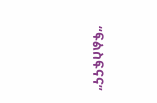“ፍልስፍናና”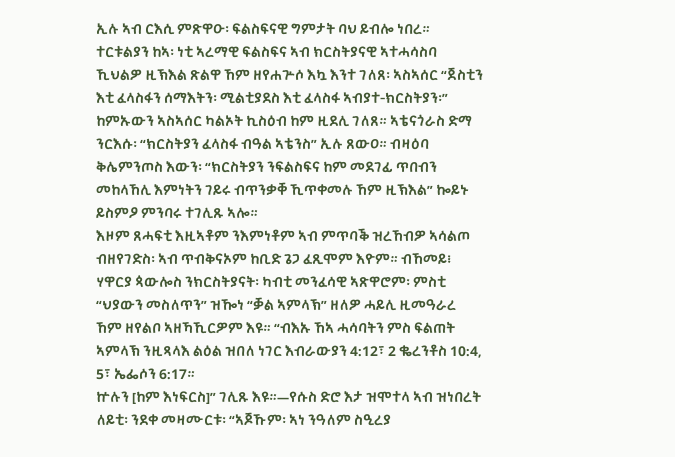ኢሉ ኣብ ርእሲ ምጽዋዑ፡ ፍልስፍናዊ ግምታት ባህ ይብሎ ነበረ። ተርቱልያን ከኣ፡ ነቲ ኣረማዊ ፍልስፍና ኣብ ክርስትያናዊ ኣተሓሳስባ ኺህልዎ ዚኽእል ጽልዋ ኸም ዘየሐጕሶ እኳ እንተ ገለጸ፡ ኣስኣሰር “ጀስቲን እቲ ፈላስፋን ሰማእትን፡ ሚልቲያደስ እቲ ፈላስፋ ኣብያተ-ክርስትያን፡” ከምኡውን ኣስኣሰር ካልኦት ኪስዕብ ከም ዚደሊ ገለጸ። ኣቴናጎራስ ድማ ንርእሱ፡ “ክርስትያን ፈላስፋ ብዓል ኣቴንስ” ኢሉ ጸውዐ። ብዛዕባ ቅሌምንጦስ እውን፡ “ክርስትያን ንፍልስፍና ከም መደገፊ ጥበብን መከላኸሊ እምነትን ገይሩ ብጥንቃቐ ኺጥቀመሉ ኸም ዚኽእል” ኰይኑ ይስምዖ ምንባሩ ተገሊጹ ኣሎ።
እዞም ጸሓፍቲ እዚኣቶም ንእምነቶም ኣብ ምጥባቕ ዝረኸብዎ ኣሳልጦ ብዘየገድስ፡ ኣብ ጥብቅናኦም ከቢድ ጌጋ ፈጺሞም እዮም። ብኸመይ፧ ሃዋርያ ጳውሎስ ንክርስትያናት፡ ካብቲ መንፈሳዊ ኣጽዋሮም፡ ምስቲ “ህያውን መስለጥን” ዝዀነ “ቓል ኣምላኽ” ዘለዎ ሓይሊ ዚመዓራረ ኸም ዘየልቦ ኣዘኻኺርዎም እዩ። “ብእኡ ኸኣ ሓሳባትን ምስ ፍልጠት ኣምላኽ ንዚጻላእ ልዕል ዝበለ ነገር እብራውያን 4:12፣ 2 ቈረንቶስ 10:4, 5፣ ኤፌሶን 6:17።
ኵሉን [ከም እነፍርስ]” ገሊጹ እዩ።—የሱስ ድሮ እታ ዝሞተላ ኣብ ዝነበረት ለይቲ፡ ንደቀ መዛሙርቱ፡ “ኣጆኹም፡ ኣነ ንዓለም ስዒረያ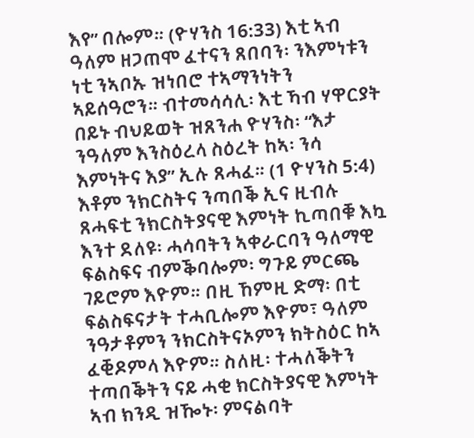እየ” በሎም። (ዮሃንስ 16:33) እቲ ኣብ ዓለም ዘጋጠሞ ፈተናን ጸበባን፡ ንእምነቱን ነቲ ንኣቦኡ ዝነበሮ ተኣማንነትን ኣይሰዓሮን። ብተመሳሳሊ፡ እቲ ኻብ ሃዋርያት በይኑ ብህይወት ዝጸንሐ ዮሃንስ፡ “እታ ንዓለም እንስዕረላ ስዕረት ከኣ፡ ንሳ እምነትና እያ” ኢሉ ጸሓፈ። (1 ዮሃንስ 5:4) እቶም ንክርስትና ንጣበቕ ኢና ዚብሉ ጸሓፍቲ ንክርስትያናዊ እምነት ኪጣበቑ እኳ እንተ ደለዩ፡ ሓሳባትን ኣቀራርባን ዓለማዊ ፍልስፍና ብምቕባሎም፡ ግጉይ ምርጫ ገይሮም እዮም። በዚ ኸምዚ ድማ፡ በቲ ፍልስፍናታት ተሓቢሎም እዮም፣ ዓለም ንዓታቶምን ንክርስትናኦምን ክትስዕር ከኣ ፈቒዶምላ እዮም። ስለዚ፡ ተሓለቕትን ተጣበቕትን ናይ ሓቂ ክርስትያናዊ እምነት ኣብ ክንዲ ዝዀኑ፡ ምናልባት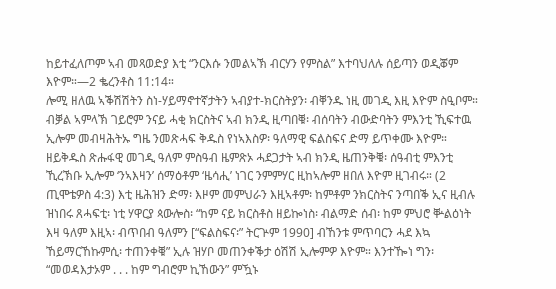ከይተፈለጦም ኣብ መጻወድያ እቲ “ንርእሱ ንመልኣኽ ብርሃን የምስል” እተባህለሉ ሰይጣን ወዲቖም እዮም።—2 ቈረንቶስ 11:14።
ሎሚ ዘለዉ ኣቕሽሽትን ስነ-ሃይማኖተኛታትን ኣብያተ-ክርስትያን፡ ብቐንዱ ነዚ መገዲ እዚ እዮም ስዒቦም። ብቓል ኣምላኽ ገይሮም ንናይ ሓቂ ክርስትና ኣብ ክንዲ ዚጣበቑ፡ ብሰባትን ብውድባትን ምእንቲ ኺፍተዉ ኢሎም መብዛሕትኡ ግዜ ንመጽሓፍ ቅዱስ የነኣእስዎ፡ ዓለማዊ ፍልስፍና ድማ ይጥቀሙ እዮም። ዘይቅዱስ ጽሑፋዊ መገዲ ዓለም ምስዓብ ዜምጽኦ ሓደጋታት ኣብ ክንዲ ዜጠንቅቑ፡ ሰዓብቲ ምእንቲ ኺረኽቡ ኢሎም ‘ንኣእዛን’ ሰማዕቶም ‘ዜሳሒ’ ነገር ንምምሃር ዚከኣሎም ዘበለ እዮም ዚገብሩ። (2 ጢሞቴዎስ 4:3) እቲ ዜሕዝን ድማ፡ እዞም መምህራን እዚኣቶም፡ ከምቶም ንክርስትና ንጣበቕ ኢና ዚብሉ ዝነበሩ ጸሓፍቲ፡ ነቲ ሃዋርያ ጳውሎስ፡ “ከም ናይ ክርስቶስ ዘይኰነስ፡ ብልማድ ሰብ፡ ከም ምህሮ ቝልዕነት እዛ ዓለም እዚኣ፡ ብጥበብ ዓለምን [“ፍልስፍና፡” ትርጕም 1990] ብኸንቱ ምጥባርን ሓደ እኳ ኸይማርኸኩምሲ፡ ተጠንቀቑ” ኢሉ ዝሃቦ መጠንቀቕታ ዕሽሽ ኢሎምዎ እዮም። እንተዀነ ግን፡ “መወዳእታኦም . . . ከም ግብሮም ኪኸውን” ምዃኑ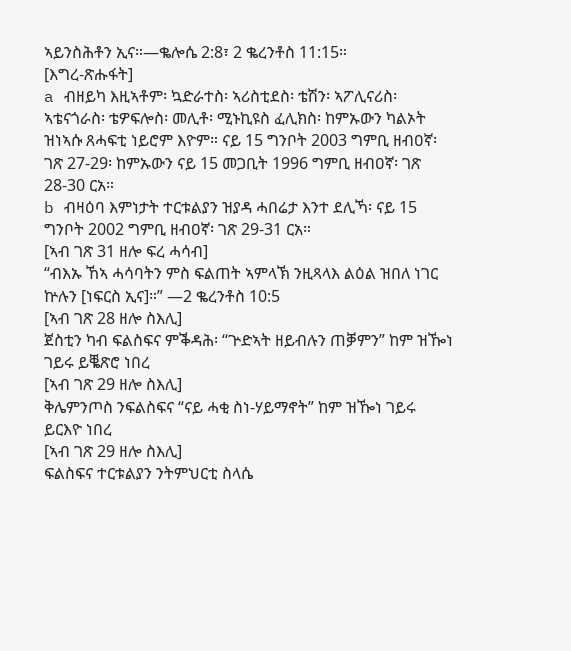ኣይንስሕቶን ኢና።—ቈሎሴ 2:8፣ 2 ቈረንቶስ 11:15።
[እግረ-ጽሑፋት]
a ብዘይካ እዚኣቶም፡ ኳድራተስ፡ ኣሪስቲደስ፡ ቴሽን፡ ኣፖሊናሪስ፡ ኣቴናጎራስ፡ ቴዎፍሎስ፡ መሊቶ፡ ሚኑኪዩስ ፈሊክስ፡ ከምኡውን ካልኦት ዝነኣሱ ጸሓፍቲ ነይሮም እዮም። ናይ 15 ግንቦት 2003 ግምቢ ዘብዐኛ፡ ገጽ 27-29፡ ከምኡውን ናይ 15 መጋቢት 1996 ግምቢ ዘብዐኛ፡ ገጽ 28-30 ርአ።
b ብዛዕባ እምነታት ተርቱልያን ዝያዳ ሓበሬታ እንተ ደሊኻ፡ ናይ 15 ግንቦት 2002 ግምቢ ዘብዐኛ፡ ገጽ 29-31 ርአ።
[ኣብ ገጽ 31 ዘሎ ፍረ ሓሳብ]
“ብእኡ ኸኣ ሓሳባትን ምስ ፍልጠት ኣምላኽ ንዚጻላእ ልዕል ዝበለ ነገር ኵሉን [ነፍርስ ኢና]።” —2 ቈረንቶስ 10:5
[ኣብ ገጽ 28 ዘሎ ስእሊ]
ጀስቲን ካብ ፍልስፍና ምቕዳሕ፡ “ጕድኣት ዘይብሉን ጠቓምን” ከም ዝዀነ ገይሩ ይቘጽሮ ነበረ
[ኣብ ገጽ 29 ዘሎ ስእሊ]
ቅሌምንጦስ ንፍልስፍና “ናይ ሓቂ ስነ-ሃይማኖት” ከም ዝዀነ ገይሩ ይርእዮ ነበረ
[ኣብ ገጽ 29 ዘሎ ስእሊ]
ፍልስፍና ተርቱልያን ንትምህርቲ ስላሴ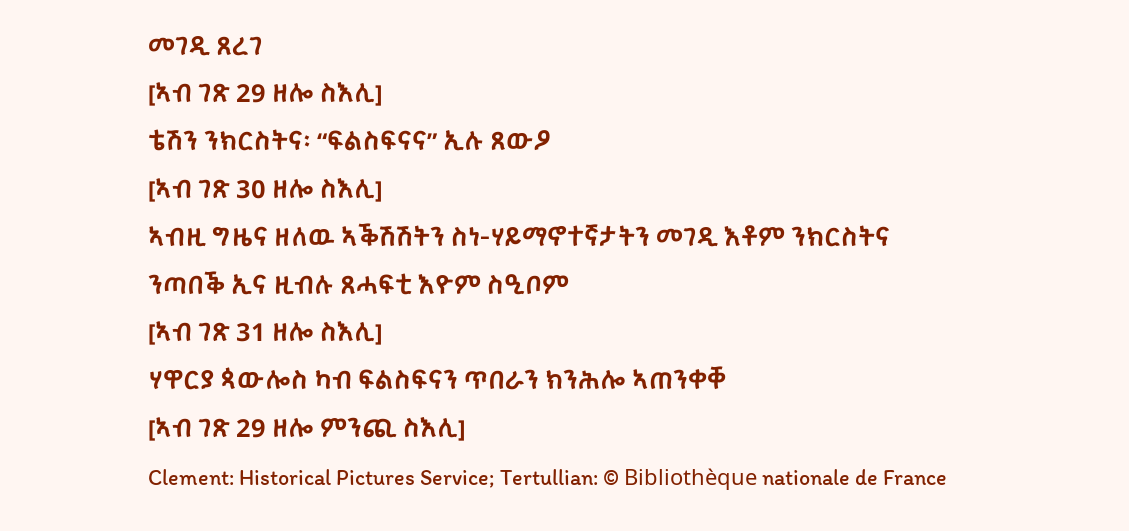መገዲ ጸረገ
[ኣብ ገጽ 29 ዘሎ ስእሊ]
ቴሽን ንክርስትና፡ “ፍልስፍናና” ኢሉ ጸውዖ
[ኣብ ገጽ 30 ዘሎ ስእሊ]
ኣብዚ ግዜና ዘለዉ ኣቕሽሽትን ስነ-ሃይማኖተኛታትን መገዲ እቶም ንክርስትና ንጣበቕ ኢና ዚብሉ ጸሓፍቲ እዮም ስዒቦም
[ኣብ ገጽ 31 ዘሎ ስእሊ]
ሃዋርያ ጳውሎስ ካብ ፍልስፍናን ጥበራን ክንሕሎ ኣጠንቀቐ
[ኣብ ገጽ 29 ዘሎ ምንጪ ስእሊ]
Clement: Historical Pictures Service; Tertullian: © Bibliothèque nationale de France